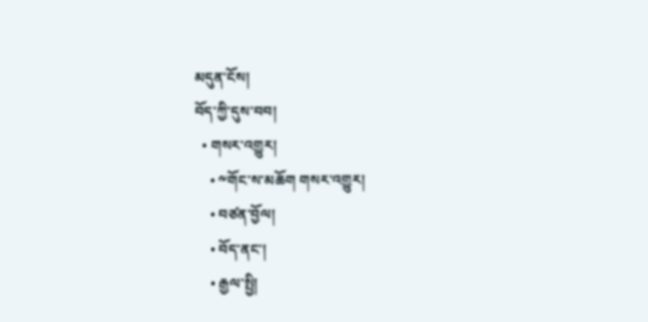མདུན་ངོས།
བོད་ཀྱི་དུས་བབ།
  • གསར་འགྱུར།
    • ༸གོང་ས་མཆོག གསར་འགྱུར།
    • བཙན་བྱོལ།
    • བོད་ནང་།
    • རྒྱལ་སྤྱི།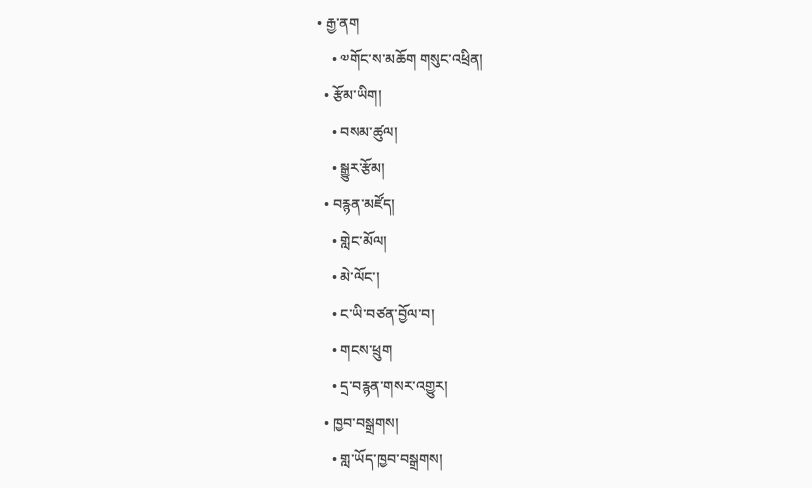• རྒྱ་ནག
    • ༧གོང་ས་མཆོག གསུང་འཕྲིན།
  • རྩོམ་ཡིག།
    • བསམ་ཚུལ།
    • སྒྱུར་རྩོམ།
  • བརྙན་མཛོད།
    • གླེང་མོལ།
    • མེ་ལོང་།
    • ང་ཡི་བཙན་བྱོལ་བ།
    • གངས་ཕྲུག
    • དྲ་བརྙན་གསར་འགྱུར།
  • ཁྱབ་བསྒྲགས།
    • གླ་ཡོད་ཁྱབ་བསྒྲགས།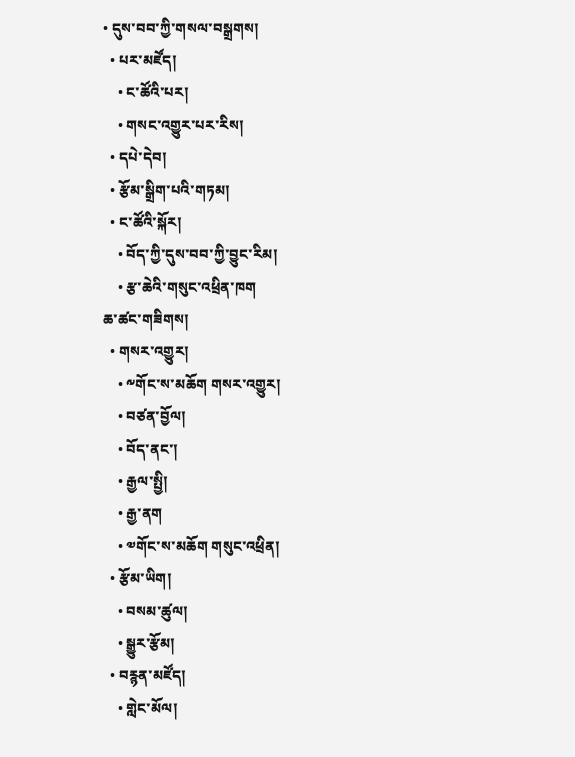• དུས་བབ་ཀྱི་གསལ་བསྒྲགས།
  • པར་མཛོད།
    • ང་ཚོའི་པར།
    • གསང་འགྱུར་པར་རིས།
  • དཔེ་དེབ།
  • རྩོམ་སྒྲིག་པའི་གཏམ།
  • ང་ཚོའི་སྐོར།
    • བོད་ཀྱི་དུས་བབ་ཀྱི་བྱུང་རིམ།
    • རྩ་ཆེའི་གསུང་འཕྲིན་ཁག
ཆ་ཚང་གཟིགས།
  • གསར་འགྱུར།
    • ༸གོང་ས་མཆོག གསར་འགྱུར།
    • བཙན་བྱོལ།
    • བོད་ནང་།
    • རྒྱལ་སྤྱི།
    • རྒྱ་ནག
    • ༧གོང་ས་མཆོག གསུང་འཕྲིན།
  • རྩོམ་ཡིག།
    • བསམ་ཚུལ།
    • སྒྱུར་རྩོམ།
  • བརྙན་མཛོད།
    • གླེང་མོལ།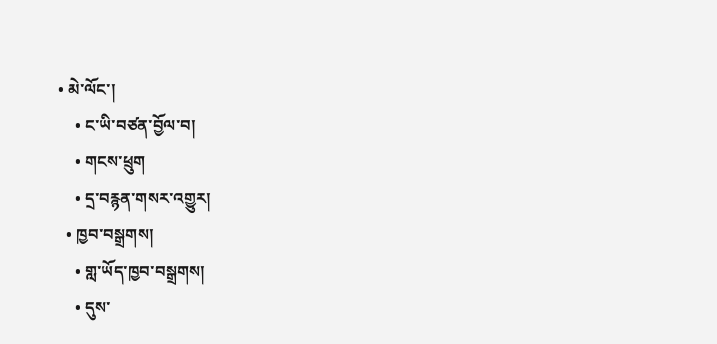• མེ་ལོང་།
    • ང་ཡི་བཙན་བྱོལ་བ།
    • གངས་ཕྲུག
    • དྲ་བརྙན་གསར་འགྱུར།
  • ཁྱབ་བསྒྲགས།
    • གླ་ཡོད་ཁྱབ་བསྒྲགས།
    • དུས་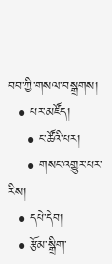བབ་ཀྱི་གསལ་བསྒྲགས།
  • པར་མཛོད།
    • ང་ཚོའི་པར།
    • གསང་འགྱུར་པར་རིས།
  • དཔེ་དེབ།
  • རྩོམ་སྒྲིག་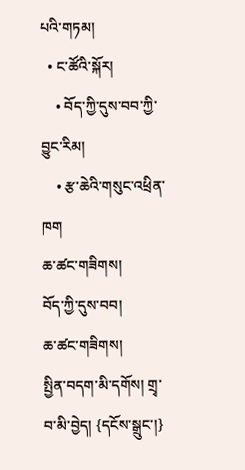པའི་གཏམ།
  • ང་ཚོའི་སྐོར།
    • བོད་ཀྱི་དུས་བབ་ཀྱི་བྱུང་རིམ།
    • རྩ་ཆེའི་གསུང་འཕྲིན་ཁག
ཆ་ཚང་གཟིགས།
བོད་ཀྱི་དུས་བབ།
ཆ་ཚང་གཟིགས།
སྤྱིན་བདག་མི་དགོས། གྲྭ་བ་མི་བྱེད། {དངོས་སྒྲུང་།}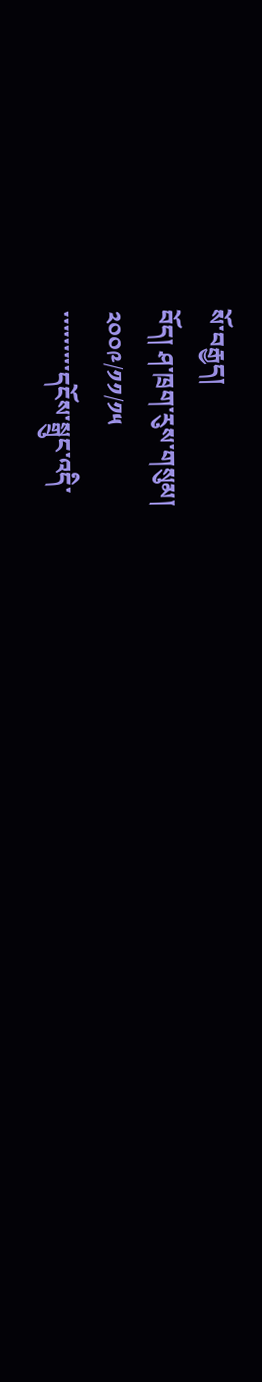སོ་བརྒྱད།
བོད། ཤ་ཁྲག་རུས་གསུམ།
༢༠༠༩/༡༡/༡༥
་་་་་་་་་དངོས་སྒྲུང་འདི་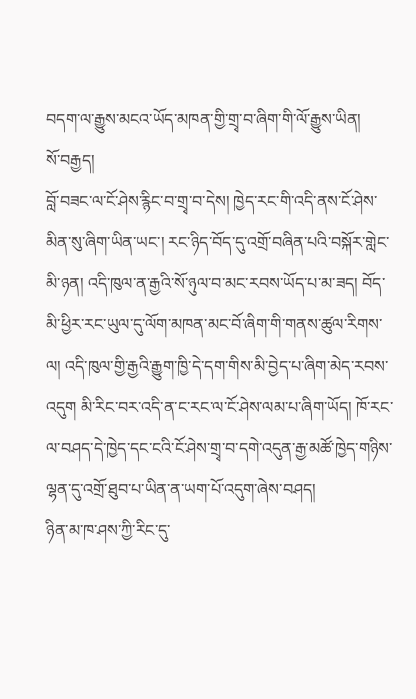བདག་ལ་རྒྱུས་མངའ་ཡོད་མཁན་གྱི་གྲྭ་བ་ཞིག་གི་ལོ་རྒྱུས་ཡིན།
སོ་བརྒྱད།
བློ་བཟང་ལ་ངོ་ཤེས་རྙིང་བ་གྲྭ་བ་དེས། ཁྱེད་རང་གི་འདི་ནས་ངོ་ཤེས་མིན་སུ་ཞིག་ཡིན་ཡང་། རང་ཉིད་བོད་དུ་འགྲོ་བཞིན་པའི་བསྐོར་གླེང་མི་ཉན། འདི་ཁུལ་ན་རྒྱའི་སོ་ཉུལ་བ་མང་རབས་ཡོད་པ་མ་ཟད། བོད་མི་ཕྱིར་རང་ཡུལ་དུ་ལོག་མཁན་མང་བོ་ཞིག་གི་གནས་ཚུལ་རིགས་ལ། འདི་ཁུལ་གྱི་རྒྱའི་རྒྱུག་ཁྱི་དེ་དག་གིས་མི་བྱེད་པ་ཞིག་མེད་རབས་འདུག མི་རིང་བར་འདི་ན་ང་རང་ལ་ངོ་ཤེས་ལམ་པ་ཞིག་ཡོད། ཁོ་རང་ལ་བཤད་དེ་ཁྱེད་དང་ངའི་ངོ་ཤེས་གྲྭ་བ་དགེ་འདུན་རྒྱ་མཚོ་ཁྱེད་གཉིས་ལྷན་དུ་འགྲོ་ཐུབ་པ་ཡིན་ན་ཡག་པོ་འདུག་ཞེས་བཤད།
ཉིན་མ་ཁ་ཤས་ཀྱི་རིང་དུ་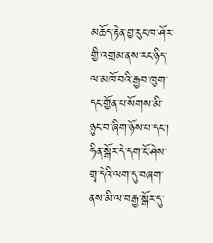མཆོད་རྟེན་བྱ་རུང་ཁ་ཤོར་གྱི་འགྲམ་ནས་རང་ཉིད་ལ་མཁོ་བའི་རྒྱབ་ཁུག་དང་གྱོན་པ་སོགས་མི་ཉུང་བ་ཞིག་ཉོས་པ་དང་། ཧིན་སྒོར་དེ་དག་ངོ་ཤེས་གྲྭ་དེའི་ལག་དུ་བཞག་ནས་མི་ལ་བརྒྱ་སྒོར་དུ་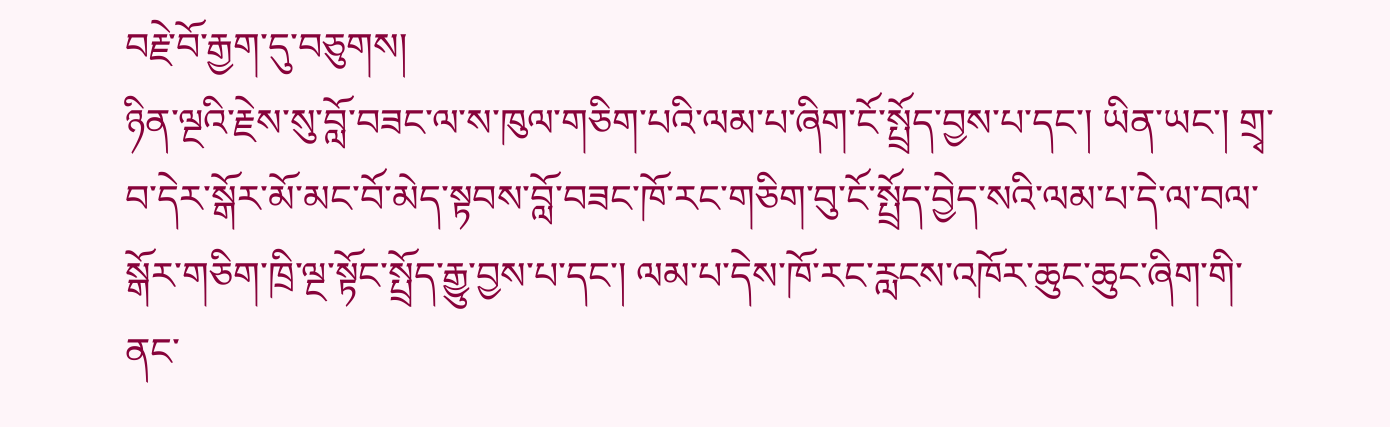བརྗེ་བོ་རྒྱག་དུ་བཅུགས།
ཉིན་ལྔའི་རྗེས་སུ་བློ་བཟང་ལ་ས་ཁུལ་གཅིག་པའི་ལམ་པ་ཞིག་ངོ་སྤྲོད་བྱས་པ་དང་། ཡིན་ཡང་། གྲྭ་བ་དེར་སྒོར་མོ་མང་བོ་མེད་སྟབས་བློ་བཟང་ཁོ་རང་གཅིག་བུ་ངོ་སྤྲོད་བྱེད་སའི་ལམ་པ་དེ་ལ་བལ་སྒོར་གཅིག་ཁྲི་ལྔ་སྟོང་སྤྲོད་རྒྱུ་བྱས་པ་དང་། ལམ་པ་དེས་ཁོ་རང་རླངས་འཁོར་ཆུང་ཆུང་ཞིག་གི་ནང་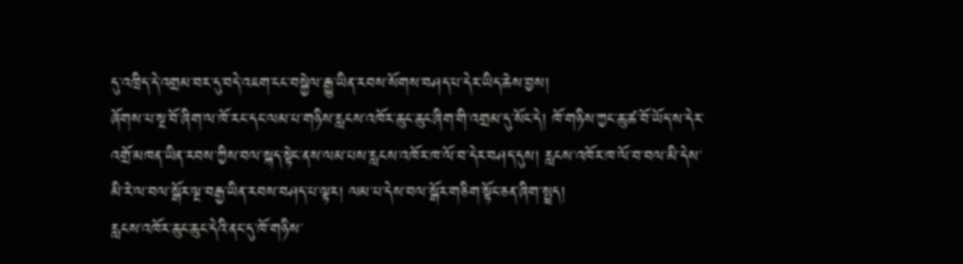དུ་འཁྲིད་དེ་འགྲམ་བར་དུ་བདེ་འཇག་ངང་བསྐྱེལ་རྒྱུ་ཡིན་རབས་སོགས་བཤད་པ་དེར་ཡིད་ཆེས་བྱས།
ཞོགས་པ་སྔ་བོ་ཞིག་ལ་ཁོ་རང་དང་ལམ་པ་གཉིས་རླངས་འཁོར་ཆུང་ཆུང་ཞིག་གི་འགྲམ་དུ་སོང་དེ། ཁོ་གཉིས་ཀྱང་ཆུ་ཚ་བོ་ཡོད་ས་དེར་འགྲོ་མཁན་ཡིན་རབས་ཀྱིས་བལ་སྐད་སྟེང་ནས་ལམ་པས་རླངས་འཁོར་ཁ་ལོ་བ་དེར་བཤད་དུས། རླངས་འཁོར་ཁ་ལོ་བ་བལ་མི་དེས་མི་རེ་ལ་བལ་སྒོར་ལྔ་བརྒྱ་ཡིན་རབས་བཤད་པ་ལྟར། ལམ་པ་དེས་བལ་སྒོར་གཅིག་སྟོང་ཅན་ཞིག་སྤྲད།
རླངས་འཁོར་ཆུང་ཆུང་དེའི་ནང་དུ་ཁོ་གཉིས་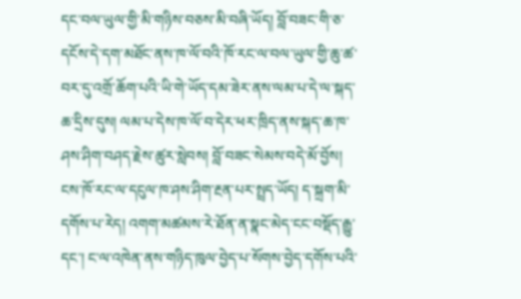དང་བལ་ཡུལ་གྱི་མི་གཉིས་བཅས་མི་བཞི་ཡོད། བློ་བཟང་གི་ཅ་དངོས་དེ་དག་མཐོང་ནས་ཁ་ལོ་བའི་ཁོ་རང་ལ་བལ་ཡུལ་གྱི་ཆུ་ཚ་བར་དུ་འགྲོ་ཆོག་པའི་ཡི་གེ་ཡོད་དམ་ཟེར་ནས་ལམ་པ་དེ་ལ་སྐད་ཆ་དྲིས་དུས། ལམ་པ་དེས་ཁ་ལོ་བ་དེར་ཕར་ཁྲིད་ནས་སྐད་ཆ་ཁ་ཤས་ཤིག་བཤད་རྗེས་ཚུར་སླེབས། བློ་བཟང་སེམས་བདེ་མོ་བྱོས། ངས་ཁོ་རང་ལ་དངུལ་ཁ་ཤས་ཤིག་རྔན་པར་སྤྲད་ཡོད། ད་སྐྲག་མི་དགོས་པ་རེད། འགག་མཚམས་རེ་ཐོན་ན་སྣང་མེད་ངང་བསྡོད་རྒྱུ་དང་། ང་ལ་འཁེན་ནས་གཉིད་ཁུལ་བྱེད་པ་སོགས་བྱེད་དགོས་པའི་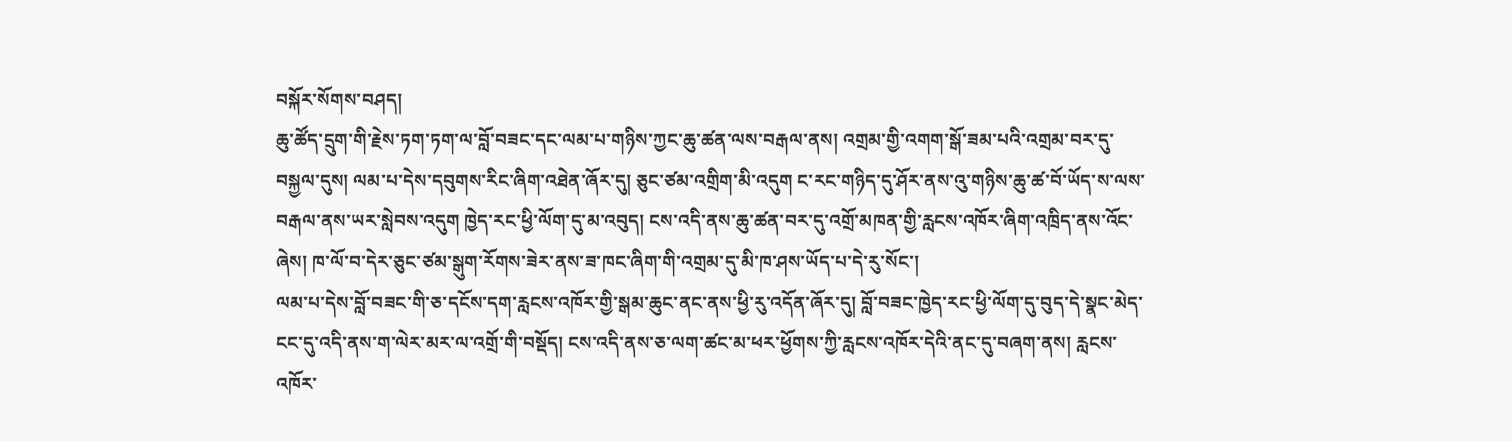བསྐོར་སོགས་བཤད།
ཆུ་ཚོད་དྲུག་གི་རྗེས་ཏག་ཏག་ལ་བློ་བཟང་དང་ལམ་པ་གཉིས་ཀྱང་ཆུ་ཚན་ལས་བརྒལ་ནས། འགྲམ་གྱི་འགག་སྒོ་ཟམ་པའི་འགྲམ་བར་དུ་བསྐྱལ་དུས། ལམ་པ་དེས་དབུགས་རིང་ཞིག་འཐེན་ཞོར་དུ། ཅུང་ཙམ་འགྲིག་མི་འདུག ང་རང་གཉིད་དུ་ཤོར་ནས་འུ་གཉིས་ཆུ་ཚ་བོ་ཡོད་ས་ལས་བརྒལ་ནས་ཡར་སླེབས་འདུག ཁྱེད་རང་ཕྱི་ལོག་དུ་མ་འབུད། ངས་འདི་ནས་ཆུ་ཚན་བར་དུ་འགྲོ་མཁན་གྱི་རླངས་འཁོར་ཞིག་འཁྲིད་ནས་འོང་ཞེས། ཁ་ལོ་བ་དེར་ཅུང་ཙམ་སྒུག་རོགས་ཟེར་ནས་ཟ་ཁང་ཞིག་གི་འགྲམ་དུ་མི་ཁ་ཤས་ཡོད་པ་དེ་རུ་སོང་།
ལམ་པ་དེས་བློ་བཟང་གི་ཅ་དངོས་དག་རླངས་འཁོར་གྱི་སྒམ་ཆུང་ནང་ནས་ཕྱི་རུ་འདོན་ཞོར་དུ། བློ་བཟང་ཁྱེད་རང་ཕྱི་ལོག་དུ་བུད་དེ་སྣང་མེད་ངང་དུ་འདི་ནས་ག་ལེར་མར་ལ་འགྲོ་གི་བསྡོད། ངས་འདི་ནས་ཅ་ལག་ཚང་མ་ཕར་ཕྱོགས་ཀྱི་རླངས་འཁོར་དེའི་ནང་དུ་བཞག་ནས། རླངས་འཁོར་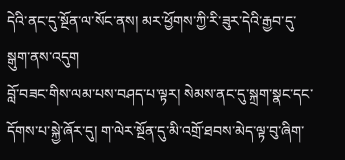དེའི་ནང་དུ་སྔོན་ལ་སོང་ནས། མར་ཕྱོགས་ཀྱི་རི་ཟུར་དེའི་རྒྱབ་དུ་སྒུག་ནས་འདུག
བློ་བཟང་གིས་ལམ་པས་བཤད་པ་ལྟར། སེམས་ནང་དུ་སྐྲག་སྣང་དང་དོགས་པ་སྐྱེ་ཞོར་དུ། ག་ལེར་སྔོན་དུ་མི་འགྲོ་ཐབས་མེད་ལྟ་བུ་ཞིག་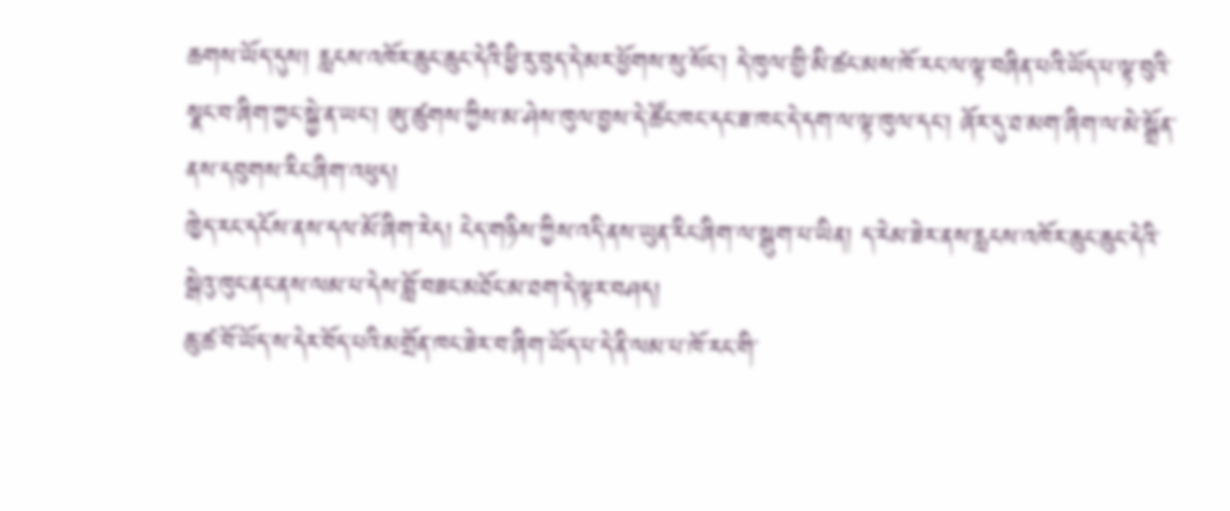ཆགས་ཡོད་དུས། རླངས་འཁོར་ཆུང་ཆུང་དེའི་ཕྱི་རུ་བུད་དེ་མར་ཕྱོགས་སུ་སོང་། དེ་ཁུལ་གྱི་མི་ཚང་མས་ཁོ་རང་ལ་ལྟ་བཞིན་པའི་ཡོད་པ་ལྟ་བུའི་སྣང་བ་ཞིག་ཀྱང་སྐྱེ་ན་ཡང་། ཨུ་ཚུགས་ཀྱིས་མ་ཤེས་ཁུལ་བྱས་དེ་ཚོང་ཁང་དང་ཟ་ཁང་དེ་དག་ལ་ལྟ་ཁུལ་དང་། ཞོར་དུ་ཐ་མག་ཞིག་ལ་མེ་སྒྲོན་ནས་དབུགས་རིང་ཞིག་འཕུད།
ཁྱེད་རང་དངོས་ནས་དལ་མོ་ཞིག་རེད། ངེད་གཉིས་ཀྱིས་འདི་ནས་ཡུན་རིང་ཞིག་ལ་སྒུག་པ་ཡིན། ད་རེམ་ཟེར་ནས་རླངས་འཁོར་ཆུང་ཆུང་དེའི་སྒེའུ་ཁུང་ནང་ནས་ལམ་པ་དེས་བློ་བཟང་མཐོང་མ་ཐག་དེ་ལྟར་བཤད།
ཆུ་ཚ་བོ་ཡོད་ས་དེར་བོད་པའི་མགྲོན་ཁང་ཟེར་བ་ཞིག་ཡོད་པ་དེ་ནི་ལམ་པ་ཁོ་རང་གི་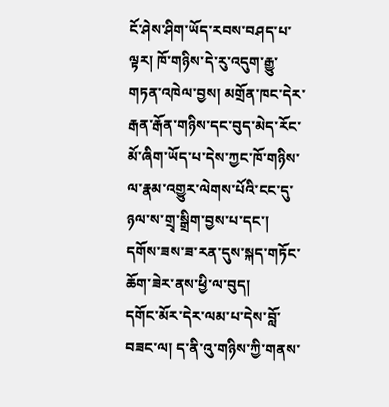ངོ་ཤེས་ཤིག་ཡོད་རབས་བཤད་པ་ལྟར། ཁོ་གཉིས་དེ་རུ་འདུག་རྒྱུ་གཏན་འཁེལ་བྱས། མགྲོན་ཁང་དེར་རྒན་རྒོན་གཉིས་དང་བུད་མེད་རོང་མོ་ཞིག་ཡོད་པ་དེས་ཀྱང་ཁོ་གཉིས་ལ་རྣམ་འགྱུར་ལེགས་པོའི་ངང་དུ་ཉལ་ས་གྲྭ་སྒྲིག་བྱས་པ་དང་། དགོས་ཟས་ཟ་རན་དུས་སྐད་གཏོང་ཆོག་ཟེར་ནས་ཕྱི་ལ་བུད།
དགོང་མོར་དེར་ལམ་པ་དེས་བློ་བཟང་ལ། ད་ནི་འུ་གཉིས་ཀྱི་གནས་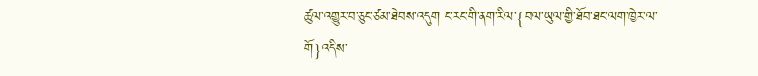ཚུལ་འགྱུར་བ་ཅུང་ཙམ་ཐེབས་འདུག ང་རང་གི་ནག་རིལ་{བལ་ཡུལ་གྱི་ཐོབ་ཐང་ལག་ཁྱེར་ལ་གོ}འདིས་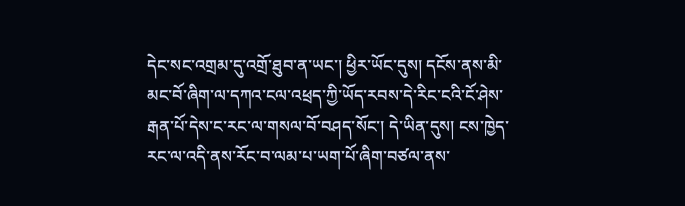དེང་སང་འགྲམ་དུ་འགྲོ་ཐུབ་ན་ཡང་། ཕྱིར་ཡོང་དུས། དངོས་ནས་མི་མང་བོ་ཞིག་ལ་དཀའ་ངལ་འཕྲད་ཀྱི་ཡོད་རབས་དེ་རིང་ངའི་ངོ་ཤེས་རྒན་པོ་དེས་ང་རང་ལ་གསལ་བོ་བཤད་སོང་། དེ་ཡིན་དུས། ངས་ཁྱེད་རང་ལ་འདི་ནས་རོང་བ་ལམ་པ་ཡག་པོ་ཞིག་བཙལ་ནས་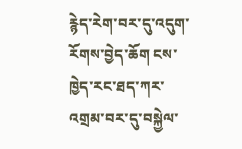རྙེད་རེག་བར་དུ་འདུག་རོགས་བྱེད་ཆོག ངས་ཁྱེད་རང་ཐད་ཀར་འགྲམ་བར་དུ་བསྐྱེལ་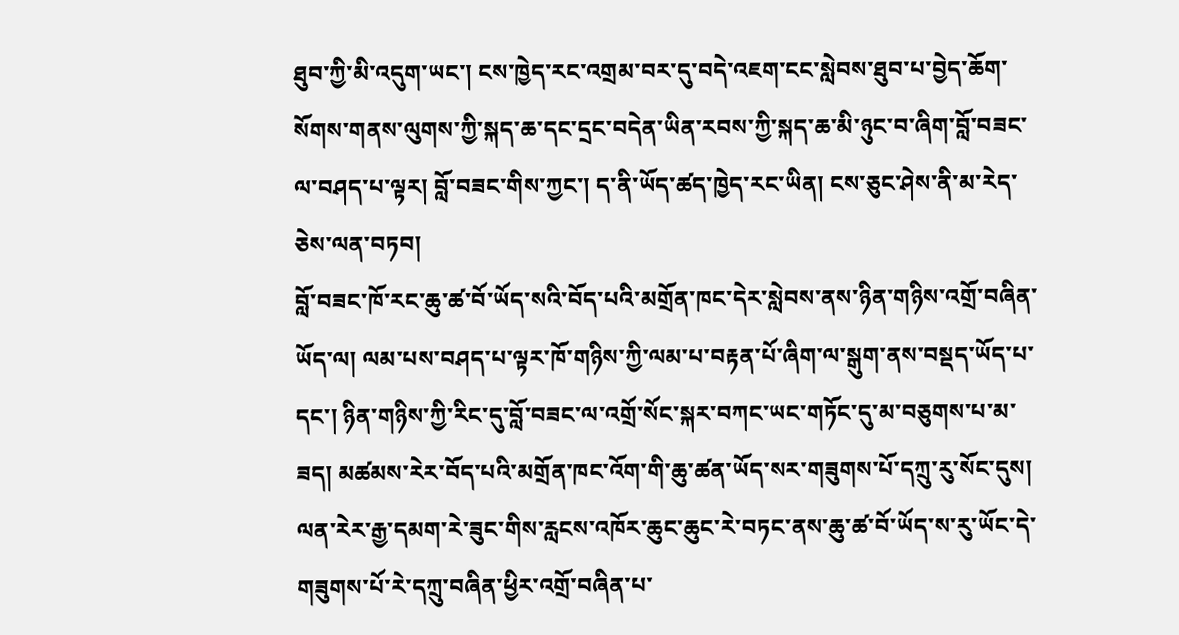ཐུབ་ཀྱི་མི་འདུག་ཡང་། ངས་ཁྱེད་རང་འགྲམ་བར་དུ་བདེ་འཇག་ངང་སླེབས་ཐུབ་པ་བྱེད་ཆོག་སོགས་གནས་ལུགས་ཀྱི་སྐད་ཆ་དང་དྲང་བདེན་ཡིན་རབས་ཀྱི་སྐད་ཆ་མི་ཉུང་བ་ཞིག་བློ་བཟང་ལ་བཤད་པ་ལྟར། བློ་བཟང་གིས་ཀྱང་། ད་ནི་ཡོད་ཚད་ཁྱེད་རང་ཡིན། ངས་ཅུང་ཤེས་ནི་མ་རེད་ཅེས་ལན་བཏབ།
བློ་བཟང་ཁོ་རང་ཆུ་ཚ་བོ་ཡོད་སའི་བོད་པའི་མགྲོན་ཁང་དེར་སླེབས་ནས་ཉིན་གཉིས་འགྲོ་བཞིན་ཡོད་ལ། ལམ་པས་བཤད་པ་ལྟར་ཁོ་གཉིས་ཀྱི་ལམ་པ་བརྟན་པོ་ཞིག་ལ་སྒུག་ནས་བསྡད་ཡོད་པ་དང་། ཉིན་གཉིས་ཀྱི་རིང་དུ་བློ་བཟང་ལ་འགྲོ་སོང་སྐར་བཀང་ཡང་གཏོང་དུ་མ་བཅུགས་པ་མ་ཟད། མཚམས་རེར་བོད་པའི་མགྲོན་ཁང་འོག་གི་ཆུ་ཚན་ཡོད་སར་གཟུགས་པོ་དཀྲུ་རུ་སོང་དུས། ལན་རེར་རྒྱ་དམག་རེ་ཟུང་གིས་རླངས་འཁོར་ཆུང་ཆུང་རེ་བཏང་ནས་ཆུ་ཚ་བོ་ཡོད་ས་རུ་ཡོང་དེ་གཟུགས་པོ་རེ་དཀྲུ་བཞིན་ཕྱིར་འགྲོ་བཞིན་པ་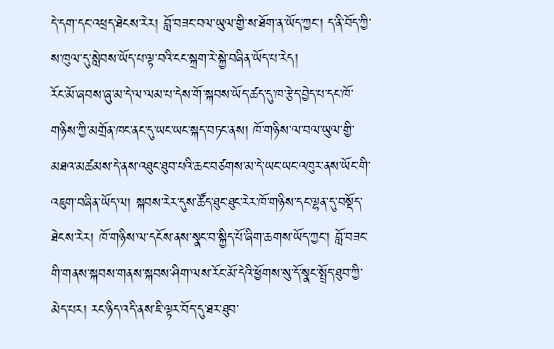དེ་དག་དང་འཕྲད་ཐེངས་རེར། བློ་བཟང་བལ་ཡུལ་གྱི་ས་ཐོག་ན་ཡོད་ཀྱང་། ད་ནི་བོད་ཀྱི་ས་ཁུལ་དུ་སླེབས་ཡོད་པ་ལྟ་བའི་ངང་སྐྲག་རེ་སྐྱེ་བཞིན་ཡོད་པ་རེད།
རོང་མོ་ཞབས་ཞུ་མ་དེ་ལ་ལམ་པ་དེས་གོ་སྐབས་ཡོད་ཚད་དུ་ཁ་རྩེད་བྱེད་པ་དང་ཁོ་གཉིས་ཀྱི་མགྲོན་ཁང་ནང་དུ་ཡང་ཡང་སྐད་བཏང་ནས། ཁོ་གཉིས་ལ་བལ་ཡུལ་གྱི་མཐའ་མཚམས་དེ་ནས་འཐུང་ཐུབ་པའི་ཆང་བཙགས་མ་དེ་ཡང་ཡང་འཁུར་ནས་ཡོང་གི་འཇུག་བཞིན་ཡོད་ལ། སྐབས་རེར་དུས་ཚོད་ཐུང་ཐུང་རེར་ཁོ་གཉིས་དང་ལྷན་དུ་བསྡོད་ཐེངས་རེར། ཁོ་གཉིས་ལ་དངོས་ནས་སྣང་བ་སྐྱིད་པོ་ཞིག་ཆགས་ཡོད་ཀྱང་། བློ་བཟང་གི་གནས་སྐབས་གནས་སྐབས་ཤིག་ལས་རོང་མོ་དེའི་ཕྱོགས་སུ་དོ་སྣང་སྤྲོད་ཐུབ་ཀྱི་མེད་པར། རང་ཉིད་འདི་ནས་ཇི་ལྟར་བོད་དུ་ཐར་ཐུབ་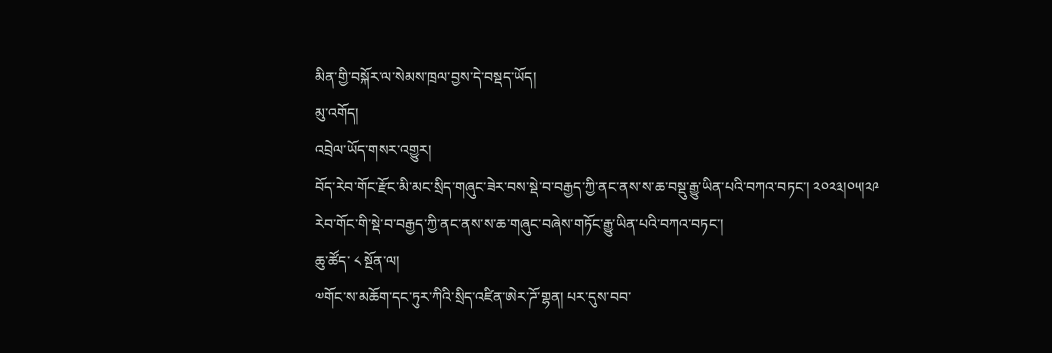མིན་གྱི་བསྐོར་ལ་སེམས་ཁྲལ་བྱས་དེ་བསྡད་ཡོད།
མུ་འགོད།
འབྲེལ་ཡོད་གསར་འགྱུར།
བོད་རེབ་གོང་རྫོང་མི་མང་སྲིད་གཞུང་ཟེར་བས་སྡེ་བ་བརྒྱད་ཀྱི་ནང་ནས་ས་ཆ་བསྡུ་རྒྱུ་ཡིན་པའི་བཀའ་བཏང་། ༢༠༢༣།༠༥།༢༩
རེབ་གོང་གི་སྡེ་བ་བརྒྱད་ཀྱི་ནང་ནས་ས་ཆ་གཞུང་བཞེས་གཏོང་རྒྱུ་ཡིན་པའི་བཀའ་བཏང་།
ཆུ་ཚོད་ ༨ སྔོན་ལ།
༧གོང་ས་མཆོག་དང་ཏུར་ཀིའི་སྲིད་འཛིན་ཨེར་ཌོ་གྷན། པར་དུས་བབ་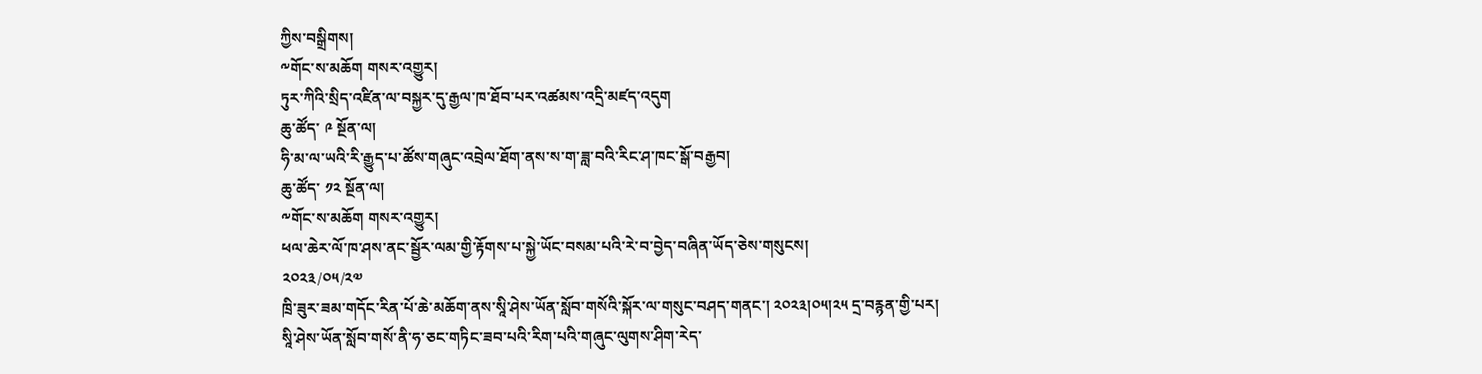ཀྱིས་བསྒྲིགས།
༸གོང་ས་མཆོག གསར་འགྱུར།
ཏུར་ཀིའི་སྲིད་འཛིན་ལ་བསྐྱར་དུ་རྒྱལ་ཁ་ཐོབ་པར་འཚམས་འདྲི་མཛད་འདུག
ཆུ་ཚོད་ ༩ སྔོན་ལ།
ཧི་མ་ལ་ཡའི་རི་རྒྱུད་པ་ཚོས་གཞུང་འབྲེལ་ཐོག་ནས་ས་ག་ཟླ་བའི་རིང་ཤ་ཁང་སྒོ་བརྒྱབ།
ཆུ་ཚོད་ ༡༢ སྔོན་ལ།
༸གོང་ས་མཆོག གསར་འགྱུར།
ཕལ་ཆེར་ལོ་ཁ་ཤས་ནང་སྦྱོར་ལམ་གྱི་རྟོགས་པ་སྐྱེ་ཡོང་བསམ་པའི་རེ་བ་བྱེད་བཞིན་ཡོད་ཅེས་གསུངས།
༢༠༢༣/༠༥/༢༧
ཁྲི་ཟུར་ཟམ་གདོང་རིན་པོ་ཆེ་མཆོག་ནས་སཱི་ཤེས་ཡོན་སློབ་གསོའི་སྐོར་ལ་གསུང་བཤད་གནང་། ༢༠༢༣།༠༥།༢༥ དྲ་བརྙན་གྱི་པར།
སཱི་ཤེས་ཡོན་སློབ་གསོ་ནི་ཧ་ཅང་གཏིང་ཟབ་པའི་རིག་པའི་གཞུང་ལུགས་ཤིག་རེད་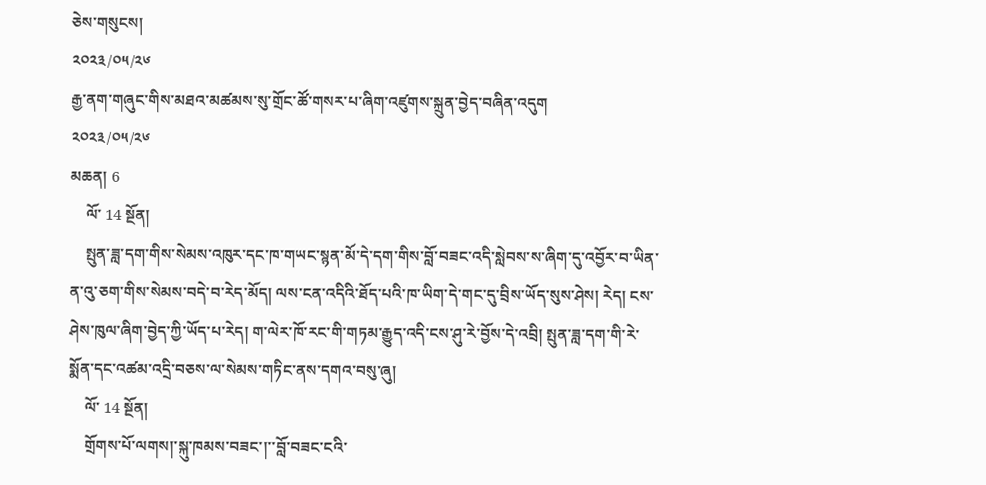ཅེས་གསུངས།
༢༠༢༣/༠༥/༢༦
རྒྱ་ནག་གཞུང་གིས་མཐའ་མཚམས་སུ་གྲོང་ཚོ་གསར་པ་ཞིག་འཛུགས་སྐྲུན་བྱེད་བཞིན་འདུག
༢༠༢༣/༠༥/༢༦
མཆན། 6
    ལོ་ 14 སྔོན།
    སྤུན་ཟླ་དག་གིས་སེམས་འཁུར་དང་ཁ་གཡང་སྙན་མོ་དེ་དག་གིས་བློ་བཟང་འདི་སླེབས་ས་ཞིག་དུ་འབྱོར་བ་ཡིན་ན་འུ་ཅག་གིས་སེམས་བདེ་བ་རེད་མོད། ལས་ངན་འདིའི་ཐོད་པའི་ཁ་ཡིག་དེ་གང་དུ་བྲིས་ཡོད་སུས་ཤེས། རེད། ངས་ཤེས་ཁུལ་ཞིག་བྱེད་ཀྱི་ཡོད་པ་རེད། ག་ལེར་ཁོ་རང་གི་གཏམ་རྒྱུད་འདི་ངས་ཤུ་རེ་བྱོས་དེ་འབྲི། སྤུན་ཟླ་དག་གི་རེ་སྨོན་དང་འཚམ་འདྲི་བཅས་ལ་སེམས་གཏིང་ནས་དགའ་བསུ་ཞུ།
    ལོ་ 14 སྔོན།
    གྲོགས་པོ་ལགས།་སྐུ་ཁམས་བཟང་།་་བློ་བཟང་ངའི་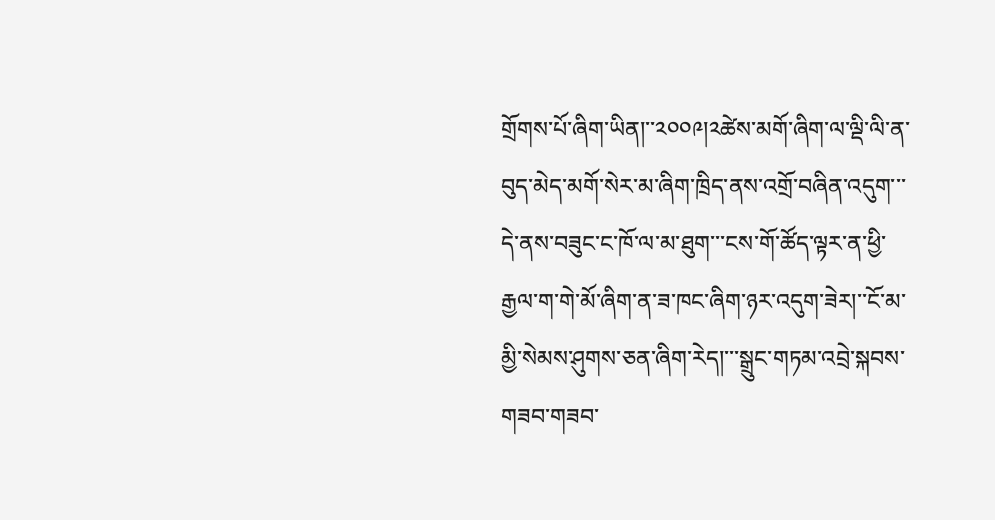གྲོགས་པོ་ཞིག་ཡིན།་་༢༠༠༩།༢ཚེས་མགོ་ཞིག་ལ་ལྡི་ལི་ན་བུད་མེད་མགོ་སེར་མ་ཞིག་ཁྲིད་ནས་འགྲོ་བཞིན་འདུག་་་དེ་ནས་བཟུང་ང་ཁོ་ལ་མ་ཐུག་་་ངས་གོ་ཚོད་ལྟར་ན་ཕྱི་རྒྱལ་ག་གེ་མོ་ཞིག་ན་ཟ་ཁང་ཞིག་ཉར་འདུག་ཟེར།་་ངོ་མ་མྱི་སེམས་ཤུགས་ཅན་ཞིག་རེད།་་་སྒྲུང་གཏམ་འབྲེ་སྐབས་གཟབ་གཟབ་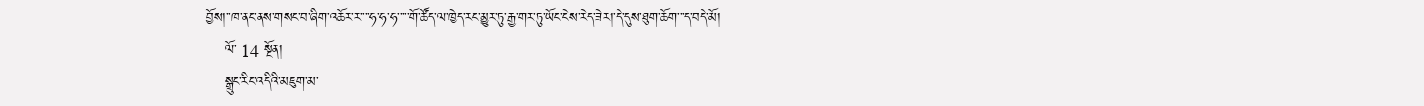བྱོས།་་ཁ་ནང་ནས་གསང་བ་ཞིག་འཆོར་ར་་་་ཧ་ཧ་ཧ་་་་་གོ་ཚོད་ལ་ཁྱེད་རང་མྱུར་ཏུ་རྒྱ་གར་ཏུ་ཡོང་ངེས་རེད་ཟེར།་དེ་དུས་ཐུག་ཆོག་་་ད་བདེ་མོ།
    ལོ་ 14 སྔོན།
    སྒྲུང་རིང་འདིའི་མཇུག་མ་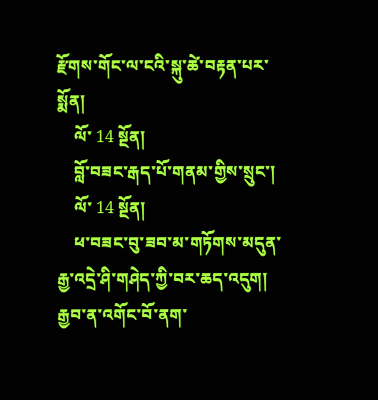རྫོགས་གོང་ལ་ངའི་སྐུ་ཚེ་བརྟན་པར་སྨོན།
    ལོ་ 14 སྔོན།
    བློ་བཟང་རྒད་པོ་གནམ་གྱིས་སྲུང་།
    ལོ་ 14 སྔོན།
    ཕ་བཟང་བུ་ཟབ་མ་གཏོགས་མདུན་རྒྱ་འདྲེ་ཤི་གཤེད་ཀྱི་བར་ཆད་འདུག། རྒྱབ་ན་འགོང་བོ་ནག་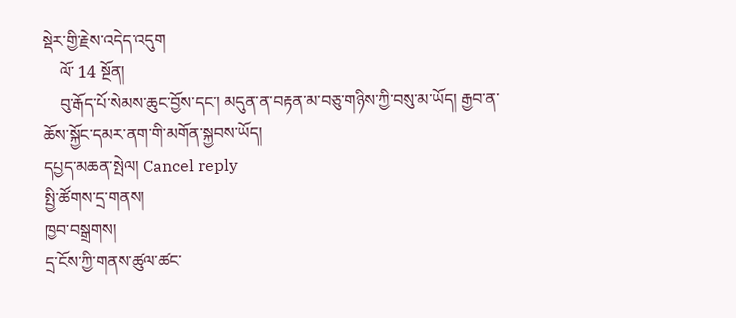སྡེར་གྱི་རྗེས་འདེད་འདུག
    ལོ་ 14 སྔོན།
    བུ་རྒོད་པོ་སེམས་ཆུང་བྱོས་དང་། མདུན་ན་བརྟན་མ་བཅུ་གཉིས་ཀྱི་བསུ་མ་ཡོད། རྒྱབ་ན་ཆོས་སྐྱོང་དམར་ནག་གི་མགོན་སྐྱབས་ཡོད།
དཔྱད་མཆན་སྤེལ། Cancel reply
སྤྱི་ཚོགས་དྲ་གནས།
ཁྱབ་བསྒྲགས།
དྲ་ངོས་ཀྱི་གནས་ཚུལ་ཚང་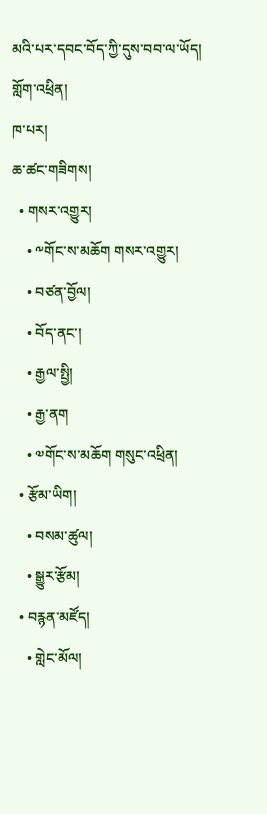མའི་པར་དབང་བོད་ཀྱི་དུས་བབ་ལ་ཡོད།
གློག་འཕྲིན།
ཁ་པར།
ཆ་ཚང་གཟིགས།
  • གསར་འགྱུར།
    • ༸གོང་ས་མཆོག གསར་འགྱུར།
    • བཙན་བྱོལ།
    • བོད་ནང་།
    • རྒྱལ་སྤྱི།
    • རྒྱ་ནག
    • ༧གོང་ས་མཆོག གསུང་འཕྲིན།
  • རྩོམ་ཡིག།
    • བསམ་ཚུལ།
    • སྒྱུར་རྩོམ།
  • བརྙན་མཛོད།
    • གླེང་མོལ།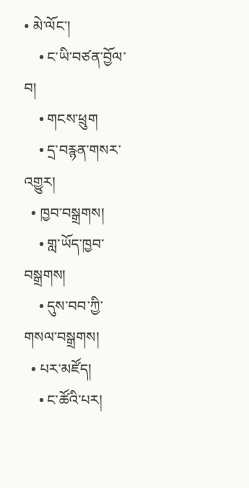• མེ་ལོང་།
    • ང་ཡི་བཙན་བྱོལ་བ།
    • གངས་ཕྲུག
    • དྲ་བརྙན་གསར་འགྱུར།
  • ཁྱབ་བསྒྲགས།
    • གླ་ཡོད་ཁྱབ་བསྒྲགས།
    • དུས་བབ་ཀྱི་གསལ་བསྒྲགས།
  • པར་མཛོད།
    • ང་ཚོའི་པར།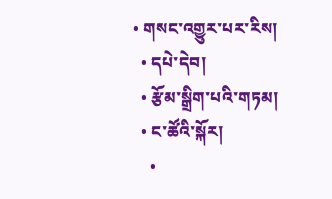• གསང་འགྱུར་པར་རིས།
  • དཔེ་དེབ།
  • རྩོམ་སྒྲིག་པའི་གཏམ།
  • ང་ཚོའི་སྐོར།
    •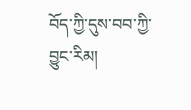བོད་ཀྱི་དུས་བབ་ཀྱི་བྱུང་རིམ།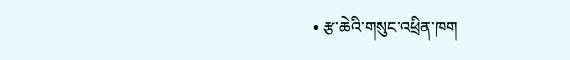• རྩ་ཆེའི་གསུང་འཕྲིན་ཁག